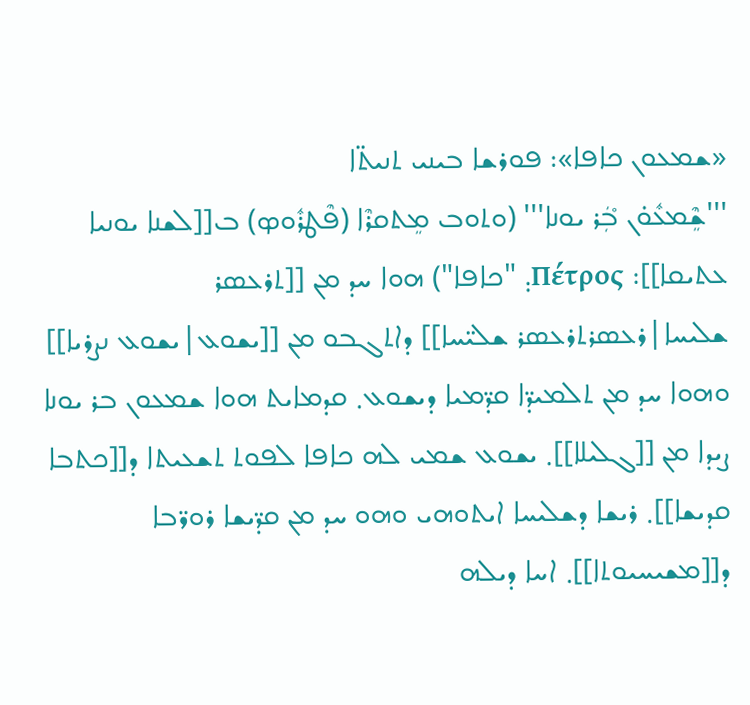«ܫܡܥܘܢ ܟܐܦܐ»: ܦܘܪܫܐ ܒܝܢܝ ܬܢܝܬ̈ܐ
'''ܫܸܶܡܥܽܘ̇ܢ ܒ̊ܲܪ ܝܘܢܐ''' (ܘܬܘܒ ܡܸܬܩܪܶܐ (ܦܶܛܪܽܘܤ) ܒ[[ܠܫܢܐ ܝܘܢܝܐ ܥܬܝܩܐ]]: Πέτρος܄ "ܟܐܦܐ") ܗܘܐ ܚܕ ܡܢ [[ܬܪܥܣܪ ܫܠܝܚܐ|ܪܥܣܪܬܪܥܣܪ ܫܠܝ̈ܚܐ]] ܕܐܬܓܒܘ ܡܢ [[ܝܫܘܥ|ܝܫܘܥ ܢܨܪܝܐ]] ܘܗܘܐ ܚܕ ܡܢ ܬܠܡܝܕ̈ܐ ܩܕ̈ܡܝܐ ܕܝܫܘܥ܂ ܩܕܡܐܝܬ ܗܘܐ ܫܡܥܘܢ ܒܪ ܝܘܢܐ ܨܝܕܐ ܡܢ [[ܓܠܝܠܐ]]܂ ܝܫܘܥ ܫܡܝ ܠܗ ܟܐܦܐ ܠܦܘܬ ܬܫܥܝܬܐ ܕ[[ܟܬܒܐ ܩܕܝܫܐ]]܂ ܪܝܫܐ ܕܫܠܝܚܐ ܐܝܬܘܗܝ ܘܗܘ ܚܕ ܡܢ ܩܕ̈ܝܫܐ ܪܘܪ̈ܒܐ ܕ[[ܡܫܝܚܝܘܬܐ]]܂ ܐܚܐ ܕܝܠܗ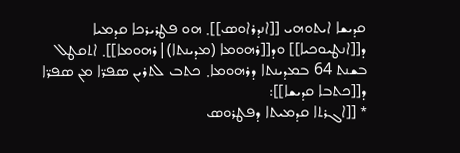ܩܕܝܫܐ ܐܝܬܘܗܝ [[ܐܢܕܪܐܘܣ]]܂ ܗܘ ܦܛܪܝܪܟܐ ܩܕܡܝܐ ܕ[[ܐܢܛܝܘܟܝܐ]] ܘܕ[[ܪܗܘܡܐ (ܡܕܝܢܬܐ)|ܪܗܘܡܐ]]܂ ܐܬܩܛܠ ܒܫܢܬ 64 ܒܡܕܝܢܬܐ ܕܪܗܘܡܐ܂ ܟܬܒ ܠܬܪܝܢ ܣܦܪ̈ܐ ܡܢ ܣܦܪ̈ܐ ܕ[[ܟܬܒܐ ܩܕܝܫܐ]]:
* [[ܐܓܪܬܐ ܩܕܡܝܬܐ ܕܦܛܪܘܣ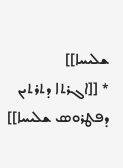ܫܠܝܚܐ]]
* [[ܐܓܪܬܐ ܕܬܪܬܝܢ ܕܦܛܪܘܣ ܫܠܝܚܐ]]